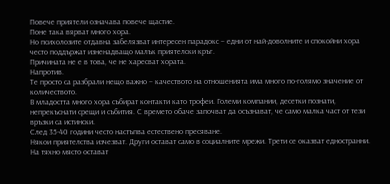Повече приятели означава повече щастие.
Поне така вярват много хора.
Но психолозите отдавна забелязват интересен парадокс – едни от най-доволните и спокойни хора често поддържат изненадващо малък приятелски кръг.
Причината не е в това, че не харесват хората.
Напротив.
Те просто са разбрали нещо важно – качеството на отношенията има много по-голямо значение от количеството.
В младостта много хора събират контакти като трофеи. Големи компании, десетки познати, непрекъснати срещи и събития. С времето обаче започват да осъзнават, че само малка част от тези връзки са истински.
След 35-40 години често настъпва естествено пресяване.
Някои приятелства изчезват. Други остават само в социалните мрежи. Трети се оказват едностранни.
На тяхно място остават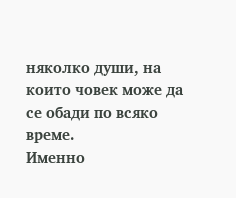няколко души, на които човек може да се обади по всяко време.
Именно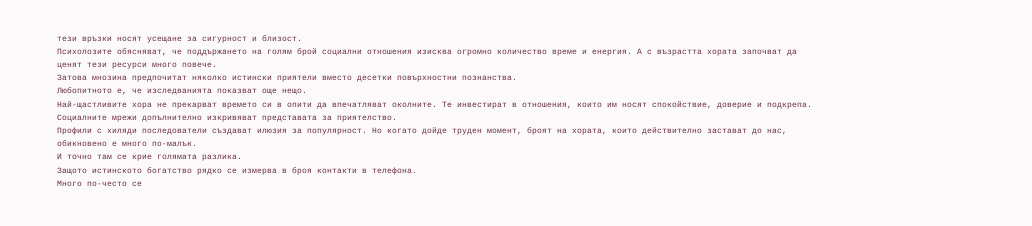тези връзки носят усещане за сигурност и близост.
Психолозите обясняват, че поддържането на голям брой социални отношения изисква огромно количество време и енергия. А с възрастта хората започват да ценят тези ресурси много повече.
Затова мнозина предпочитат няколко истински приятели вместо десетки повърхностни познанства.
Любопитното е, че изследванията показват още нещо.
Най-щастливите хора не прекарват времето си в опити да впечатляват околните. Те инвестират в отношения, които им носят спокойствие, доверие и подкрепа.
Социалните мрежи допълнително изкривяват представата за приятелство.
Профили с хиляди последователи създават илюзия за популярност. Но когато дойде труден момент, броят на хората, които действително застават до нас, обикновено е много по-малък.
И точно там се крие голямата разлика.
Защото истинското богатство рядко се измерва в броя контакти в телефона.
Много по-често се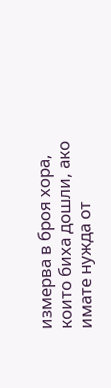измерва в броя хора, които биха дошли, ако имате нужда от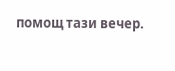помощ тази вечер.